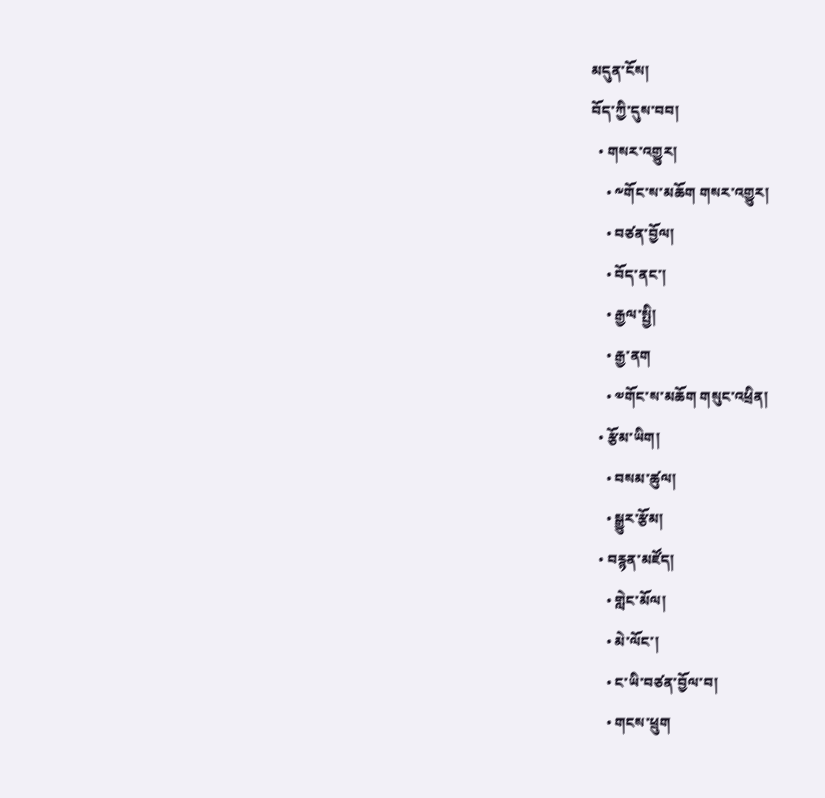མདུན་ངོས།
བོད་ཀྱི་དུས་བབ།
  • གསར་འགྱུར།
    • ༸གོང་ས་མཆོག གསར་འགྱུར།
    • བཙན་བྱོལ།
    • བོད་ནང་།
    • རྒྱལ་སྤྱི།
    • རྒྱ་ནག
    • ༧གོང་ས་མཆོག གསུང་འཕྲིན།
  • རྩོམ་ཡིག།
    • བསམ་ཚུལ།
    • སྒྱུར་རྩོམ།
  • བརྙན་མཛོད།
    • གླེང་མོལ།
    • མེ་ལོང་།
    • ང་ཡི་བཙན་བྱོལ་བ།
    • གངས་ཕྲུག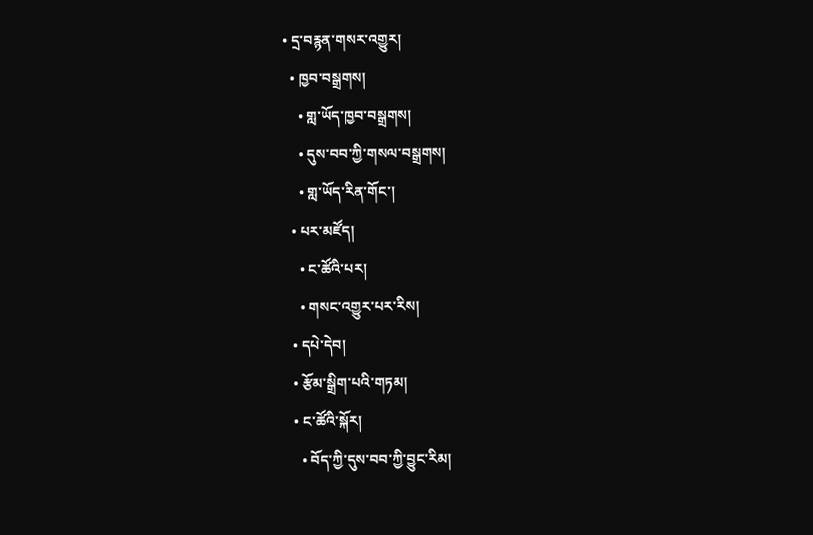• དྲ་བརྙན་གསར་འགྱུར།
  • ཁྱབ་བསྒྲགས།
    • གླ་ཡོད་ཁྱབ་བསྒྲགས།
    • དུས་བབ་ཀྱི་གསལ་བསྒྲགས།
    • གླ་ཡོད་རིན་གོང་།
  • པར་མཛོད།
    • ང་ཚོའི་པར།
    • གསང་འགྱུར་པར་རིས།
  • དཔེ་དེབ།
  • རྩོམ་སྒྲིག་པའི་གཏམ།
  • ང་ཚོའི་སྐོར།
    • བོད་ཀྱི་དུས་བབ་ཀྱི་བྱུང་རིམ།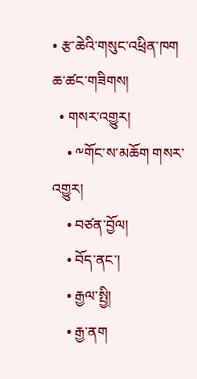• རྩ་ཆེའི་གསུང་འཕྲིན་ཁག
ཆ་ཚང་གཟིགས།
  • གསར་འགྱུར།
    • ༸གོང་ས་མཆོག གསར་འགྱུར།
    • བཙན་བྱོལ།
    • བོད་ནང་།
    • རྒྱལ་སྤྱི།
    • རྒྱ་ནག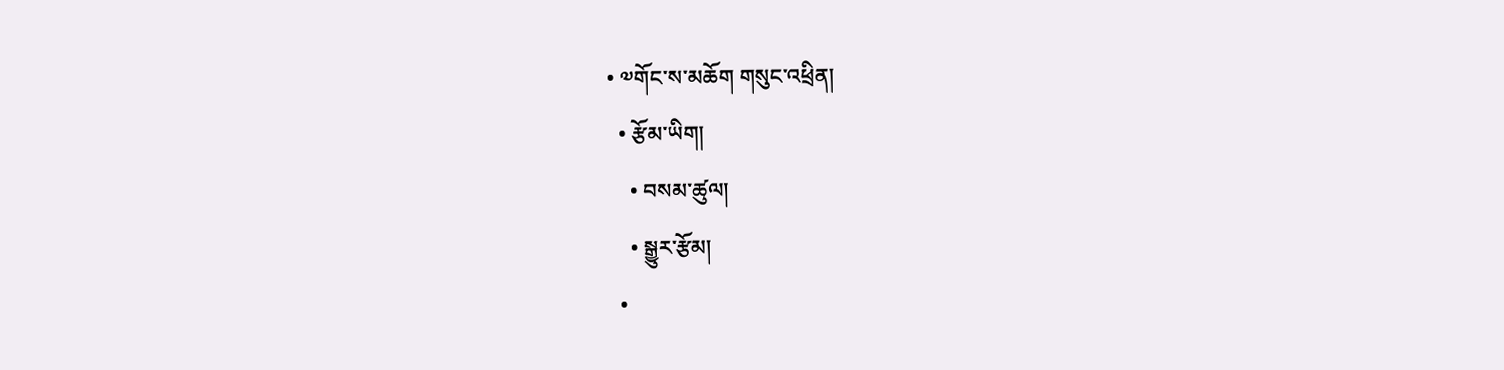• ༧གོང་ས་མཆོག གསུང་འཕྲིན།
  • རྩོམ་ཡིག།
    • བསམ་ཚུལ།
    • སྒྱུར་རྩོམ།
  •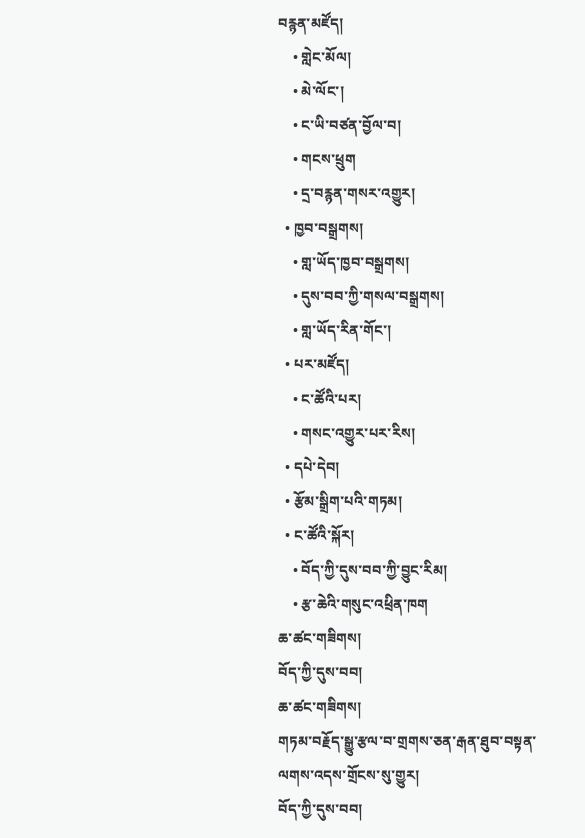བརྙན་མཛོད།
    • གླེང་མོལ།
    • མེ་ལོང་།
    • ང་ཡི་བཙན་བྱོལ་བ།
    • གངས་ཕྲུག
    • དྲ་བརྙན་གསར་འགྱུར།
  • ཁྱབ་བསྒྲགས།
    • གླ་ཡོད་ཁྱབ་བསྒྲགས།
    • དུས་བབ་ཀྱི་གསལ་བསྒྲགས།
    • གླ་ཡོད་རིན་གོང་།
  • པར་མཛོད།
    • ང་ཚོའི་པར།
    • གསང་འགྱུར་པར་རིས།
  • དཔེ་དེབ།
  • རྩོམ་སྒྲིག་པའི་གཏམ།
  • ང་ཚོའི་སྐོར།
    • བོད་ཀྱི་དུས་བབ་ཀྱི་བྱུང་རིམ།
    • རྩ་ཆེའི་གསུང་འཕྲིན་ཁག
ཆ་ཚང་གཟིགས།
བོད་ཀྱི་དུས་བབ།
ཆ་ཚང་གཟིགས།
གཏམ་བརྗོད་སྒྱུ་རྩལ་བ་གྲགས་ཅན་རྒན་ཐུབ་བསྟན་ལགས་འདས་གྲོངས་སུ་གྱུར།
བོད་ཀྱི་དུས་བབ།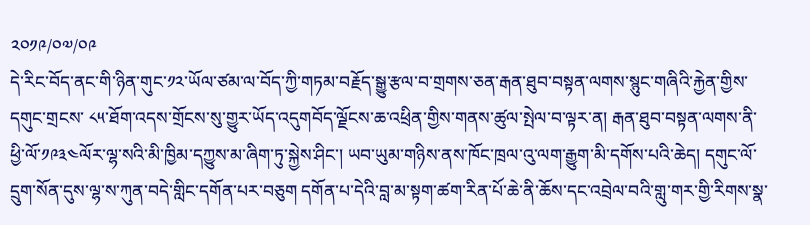༢༠༡༩/༠༧/༠༩
དེ་རིང་བོད་ནང་གི་ཉིན་གུང་༡༢་ཡོལ་ཙམ་ལ་བོད་ཀྱི་གཏམ་བརྗོད་སྒྱུ་རྩལ་བ་གྲགས་ཅན་རྒན་ཐུབ་བསྟན་ལགས་སྙུང་གཞིའི་རྐྱེན་གྱིས་དགུང་གྲངས་ ༨༥་ཐོག་འདས་གྲོངས་སུ་གྱུར་ཡོད་འདུགབོད་ལྗོངས་ཆ་འཕྲིན་གྱིས་གནས་ཚུལ་སྤེལ་བ་ལྟར་ན། རྒན་ཐུབ་བསྟན་ལགས་ནི་ཕྱི་ལོ་༡༩༣༤ལོར་ལྷ་སའི་མི་ཁྱིམ་དཀྱུས་མ་ཞིག་ཏུ་སྐྱེས་ཤིང་། ཡབ་ཡུམ་གཉིས་ནས་ཁོང་ཁྲལ་འུ་ལག་རྒྱུག་མི་དགོས་པའི་ཆེད། དགུང་ལོ་དྲུག་སོན་དུས་ལྷ་ས་ཀུན་བདེ་གླིང་དགོན་པར་བཅུག དགོན་པ་དེའི་བླ་མ་སྟག་ཚག་རིན་པོ་ཆེ་ནི་ཆོས་དང་འབྲེལ་བའི་གླུ་གར་གྱི་རིགས་སྣ་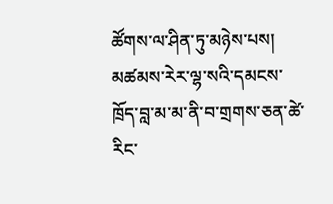ཚོགས་ལ་ཤིན་ཏུ་མཉེས་པས། མཚམས་རེར་ལྷ་སའི་དམངས་ཁྲོད་བླ་མ་མ་ནི་བ་གྲགས་ཅན་ཚེ་རིང་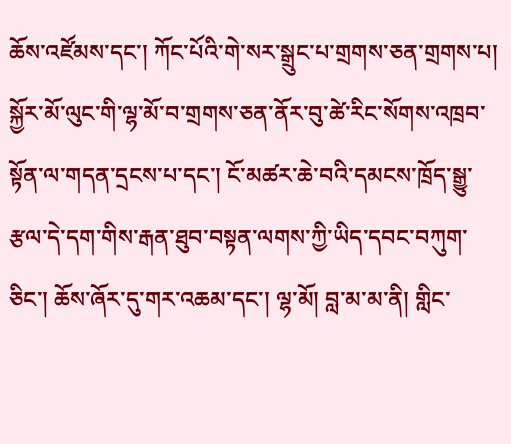ཆོས་འཛོམས་དང་། ཀོང་པོའི་གེ་སར་སྒྲུང་པ་གྲགས་ཅན་གྲགས་པ། སྐྱོར་མོ་ལུང་གི་ལྷ་མོ་བ་གྲགས་ཅན་ནོར་བུ་ཚེ་རིང་སོགས་འཁྲབ་སྟོན་ལ་གདན་དྲངས་པ་དང་། ངོ་མཚར་ཆེ་བའི་དམངས་ཁྲོད་སྒྱུ་རྩལ་དེ་དག་གིས་རྒན་ཐུབ་བསྟན་ལགས་ཀྱི་ཡིད་དབང་བཀུག་ཅིང་། ཆོས་ཞོར་དུ་གར་འཆམ་དང་། ལྷ་མོ། བླ་མ་མ་ནི། གླིང་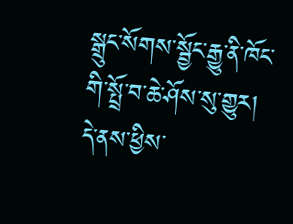སྒྲུང་སོགས་སྦྱོང་རྒྱུ་ནི་ཁོང་གི་སྤྲོ་བ་ཆེ་ཤོས་སུ་གྱུར། དེ་ནས་ཕྱིས་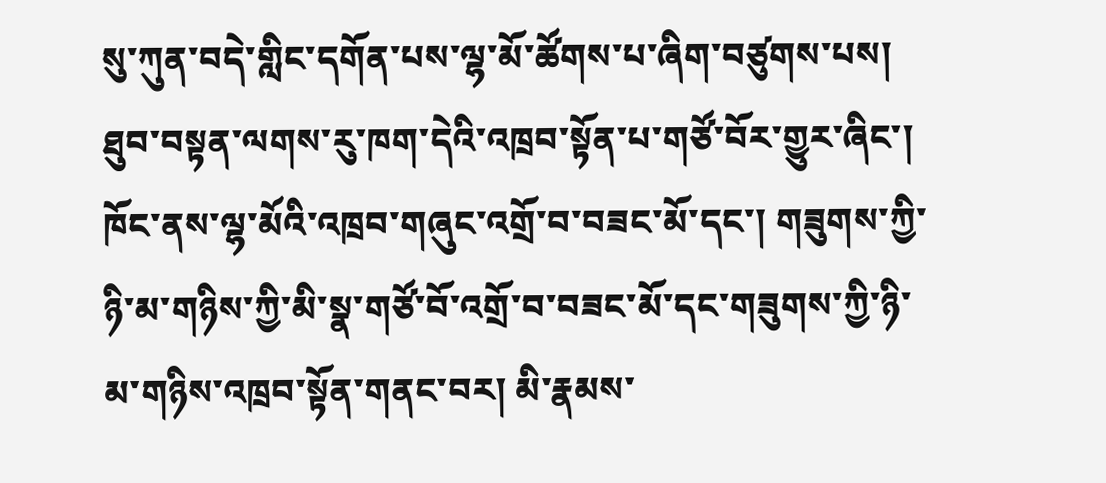སུ་ཀུན་བདེ་གླིང་དགོན་པས་ལྷ་མོ་ཚོགས་པ་ཞིག་བཙུགས་པས། ཐུབ་བསྟན་ལགས་རུ་ཁག་དེའི་འཁྲབ་སྟོན་པ་གཙོ་བོར་གྱུར་ཞིང་། ཁོང་ནས་ལྷ་མོའི་འཁྲབ་གཞུང་འགྲོ་བ་བཟང་མོ་དང་། གཟུགས་ཀྱི་ཉི་མ་གཉིས་ཀྱི་མི་སྣ་གཙོ་བོ་འགྲོ་བ་བཟང་མོ་དང་གཟུགས་ཀྱི་ཉི་མ་གཉིས་འཁྲབ་སྟོན་གནང་བར། མི་རྣམས་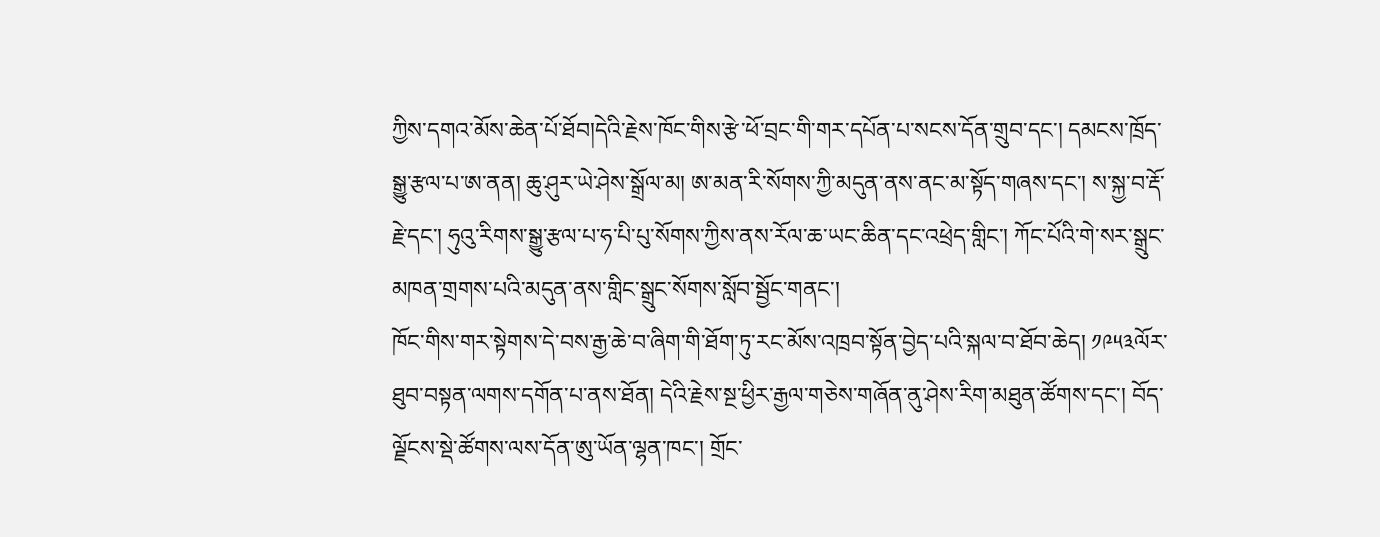ཀྱིས་དགའ་མོས་ཆེན་པོ་ཐོབ།དེའི་རྗེས་ཁོང་གིས་རྩེ་ཕོ་བྲང་གི་གར་དཔོན་པ་སངས་དོན་གྲུབ་དང་། དམངས་ཁྲོད་སྒྱུ་རྩལ་པ་ཨ་ནན། ཆུ་ཤུར་ཡེ་ཤེས་སྒྲོལ་མ། ཨ་མན་རི་སོགས་ཀྱི་མདུན་ནས་ནང་མ་སྟོད་གཞས་དང་། ས་སྐྱ་བ་རྡོ་རྗེ་དང་། ཧུའུ་རིགས་སྒྱུ་རྩལ་པ་ཧ་པི་པུ་སོགས་ཀྱིས་ནས་རོལ་ཆ་ཡང་ཆིན་དང་འཕྲེད་གླིང་། ཀོང་པོའི་གེ་སར་སྒྲུང་མཁན་གྲགས་པའི་མདུན་ནས་གླིང་སྒྲུང་སོགས་སློབ་སྦྱོང་གནང་།
ཁོང་གིས་གར་སྟེགས་དེ་བས་རྒྱ་ཆེ་བ་ཞིག་གི་ཐོག་ཏུ་རང་མོས་འཁྲབ་སྟོན་བྱེད་པའི་སྐལ་བ་ཐོབ་ཆེད། ༡༩༥༣ལོར་ཐུབ་བསྟན་ལགས་དགོན་པ་ནས་ཐོན། དེའི་རྗེས་སྔ་ཕྱིར་རྒྱལ་གཅེས་གཞོན་ནུ་ཤེས་རིག་མཐུན་ཚོགས་དང་། བོད་ལྗོངས་སྡེ་ཚོགས་ལས་དོན་ཨུ་ཡོན་ལྷན་ཁང་། གྲོང་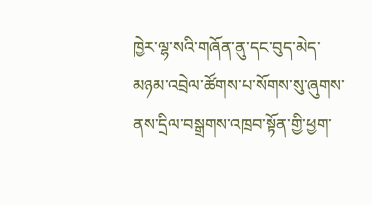ཁྱེར་ལྷ་སའི་གཞོན་ནུ་དང་བུད་མེད་མཉམ་འབྲེལ་ཚོགས་པ་སོགས་སུ་ཞུགས་ནས་དྲིལ་བསྒྲགས་འཁྲབ་སྟོན་གྱི་ཕྱག་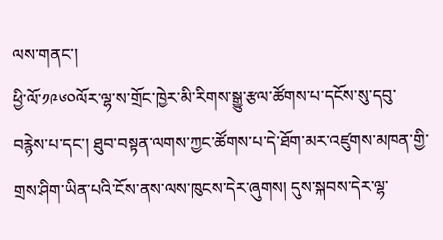ལས་གནང་།
ཕྱི་ལོ་༡༩༦༠ལོར་ལྷ་ས་གྲོང་ཁྱེར་མི་རིགས་སྒྱུ་རྩལ་ཚོགས་པ་དངོས་སུ་དབུ་བརྙེས་པ་དང་། ཐུབ་བསྟན་ལགས་ཀྱང་ཚོགས་པ་དེ་ཐོག་མར་འཛུགས་མཁན་གྱི་གྲས་ཤིག་ཡིན་པའི་ངོས་ནས་ལས་ཁུངས་དེར་ཞུགས། དུས་སྐབས་དེར་ལྷ་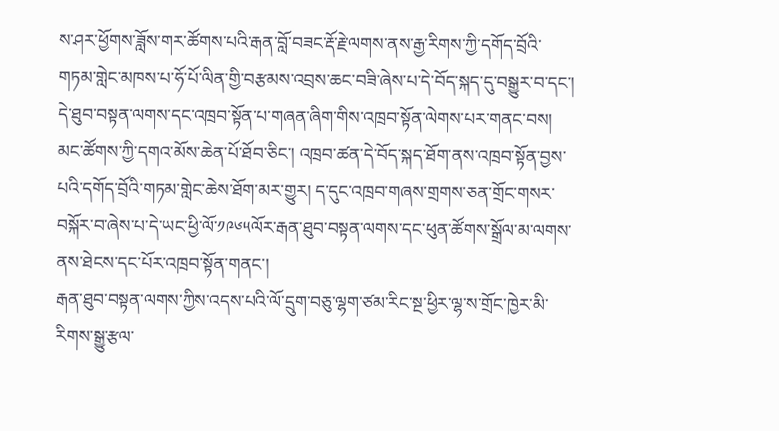ས་ཤར་ཕྱོགས་ཟློས་གར་ཚོགས་པའི་རྒན་བློ་བཟང་རྡོ་རྗེ་ལགས་ནས་རྒྱ་རིགས་ཀྱི་དགོད་བྲོའི་གཏམ་གླེང་མཁས་པ་ཧོ་པོ་ལིན་གྱི་བརྩམས་འབྲས་ཆང་བཟི་ཞེས་པ་དེ་བོད་སྐད་དུ་བསྒྱུར་བ་དང་། དེ་ཐུབ་བསྟན་ལགས་དང་འཁྲབ་སྟོན་པ་གཞན་ཞིག་གིས་འཁྲབ་སྟོན་ལེགས་པར་གནང་བས། མང་ཚོགས་ཀྱི་དགའ་མོས་ཆེན་པོ་ཐོབ་ཅིང་། འཁྲབ་ཚན་དེ་བོད་སྐད་ཐོག་ནས་འཁྲབ་སྟོན་བྱས་པའི་དགོད་བྲོའི་གཏམ་གླེང་ཆེས་ཐོག་མར་གྱུར། ད་དུང་འཁྲབ་གཞས་གྲགས་ཅན་གྲོང་གསར་བསྐོར་བ་ཞེས་པ་དེ་ཡང་ཕྱི་ལོ་༡༩༦༥ལོར་རྒན་ཐུབ་བསྟན་ལགས་དང་ཕུན་ཚོགས་སྒྲོལ་མ་ལགས་ནས་ཐེངས་དང་པོར་འཁྲབ་སྟོན་གནང་།
རྒན་ཐུབ་བསྟན་ལགས་ཀྱིས་འདས་པའི་ལོ་དྲུག་བཅུ་ལྷག་ཙམ་རིང་སྔ་ཕྱིར་ལྷ་ས་གྲོང་ཁྱེར་མི་རིགས་སྒྱུ་རྩལ་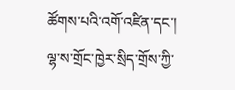ཚོགས་པའི་འགོ་འཛིན་དང་། ལྷ་ས་གྲོང་ཁྱེར་སྲིད་གྲོས་ཀྱི་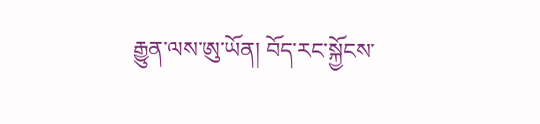རྒྱུན་ལས་ཨུ་ཡོན། བོད་རང་སྐྱོངས་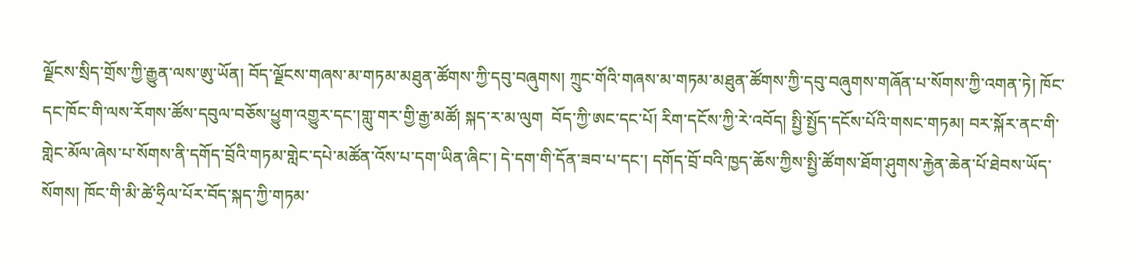ལྗོངས་སྲིད་གྲོས་ཀྱི་རྒྱུན་ལས་ཨུ་ཡོན། བོད་ལྗོངས་གཞས་མ་གཏམ་མཐུན་ཚོགས་ཀྱི་དབུ་བཞུགས། ཀྲུང་གོའི་གཞས་མ་གཏམ་མཐུན་ཚོགས་ཀྱི་དབུ་བཞུགས་གཞོན་པ་སོགས་ཀྱི་འགན་ཏེ། ཁོང་དང་ཁོང་གི་ལས་རོགས་ཚོས་དབུལ་བཅོས་ཕྱུག་འགྱུར་དང་།གླུ་གར་གྱི་རྒྱ་མཚོ། སྐད་ར་མ་ལུག  བོད་ཀྱི་ཨང་དང་པོ། རིག་དངོས་ཀྱི་རེ་འབོད། སྤྱི་སྤྱོད་དངོས་པོའི་གསང་གཏམ། བར་སྐོར་ནང་གི་གླེང་མོལ་ཞེས་པ་སོགས་ནི་དགོད་བྲོའི་གཏམ་གླེང་དཔེ་མཚོན་འོས་པ་དག་ཡིན་ཞིང་། དེ་དག་གི་དོན་ཟབ་པ་དང་། དགོད་བྲོ་བའི་ཁྱད་ཆོས་ཀྱིས་སྤྱི་ཚོགས་ཐོག་ཤུགས་རྐྱེན་ཆེན་པོ་ཐེབས་ཡོད་སོགས། ཁོང་གི་མི་ཚེ་ཧྲིལ་པོར་བོད་སྐད་ཀྱི་གཏམ་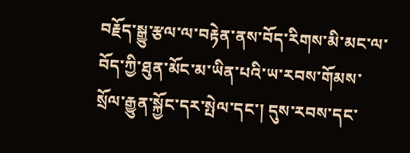བརྗོད་སྒྱུ་རྩལ་ལ་བརྟེན་ནས་བོད་རིགས་མི་མང་ལ་བོད་ཀྱི་ཐུན་མོང་མ་ཡིན་པའི་ཡ་རབས་གོམས་སྲོལ་རྒྱུན་སྐྱོང་དར་སྤེལ་དང་། དུས་རབས་དང་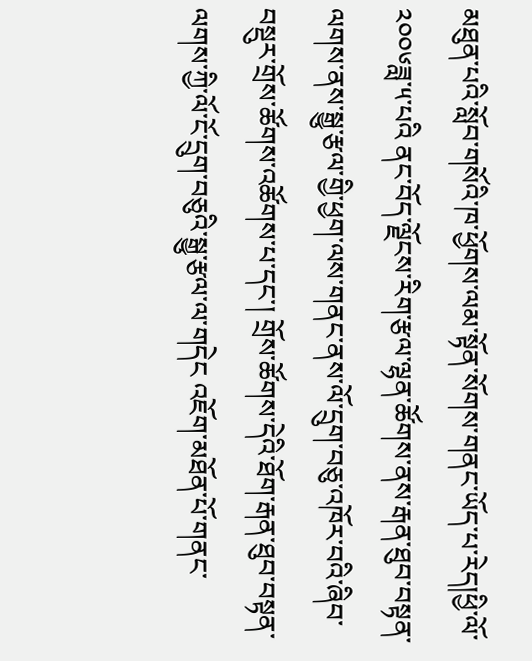མཐུན་པའི་སློབ་གསོའི་ཁ་ཕྱོགས་ལམ་སྟོན་སོགས་གནང་ཡོད་པ་རེད།ཕྱི་ལོ་༢༠༠༦ཟླ་༥་པའི ནང་བོད་ལྗོངས་རིག་རྩལ་ལྷན་ཚོགས་ནས་རྒན་ཐུབ་བསྟན་ལགས་ནས་སྒྱུ་རྩལ་གྱི་ཕྱག་ལས་གནང་ནས་ལོ་དྲུག་བཅུ་འཁོར་བའི་ཞིབ་བསྡུར་གྲོས་ཚོགས་འཚོགས་པ་དང་། གྲོས་ཚོགས་དེའི་ཐོག་རྒན་ཐུབ་བསྟན་ལགས་ཀྱི་ལོ་ངོ་དྲུག་བཅུའི་སྒྱུ་རྩལ་ལ་གདེང འཇོག་མཐོན་པོ་གནང་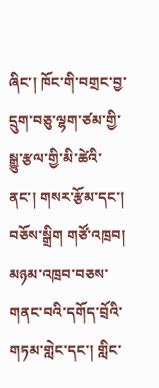ཞིང་། ཁོང་གི་བགྲང་བྱ་དྲུག་བཅུ་ལྷག་ཙམ་གྱི་སྒྱུ་རྩལ་གྱི་མི་ཚེའི་ནང་། གསར་རྩོམ་དང་། བཅོས་སྒྲིག གཙོ་འཁྲབ། མཉམ་འཁྲབ་བཅས་གནང་བའི་དགོད་བྲོའི་གཏམ་གླེང་དང་། གླིང་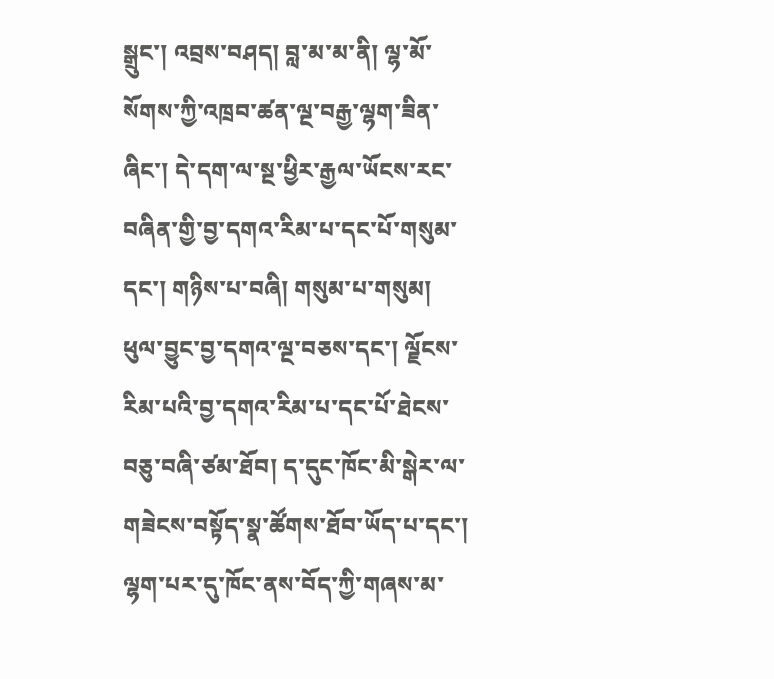སྒྲུང་། འབྲས་བཤད། བླ་མ་མ་ནི། ལྷ་མོ་སོགས་ཀྱི་འཁྲབ་ཚན་ལྔ་བརྒྱ་ལྷག་ཟིན་ཞིང་། དེ་དག་ལ་སྔ་ཕྱིར་རྒྱལ་ཡོངས་རང་བཞིན་གྱི་བྱ་དགའ་རིམ་པ་དང་པོ་གསུམ་དང་། གཉིས་པ་བཞི། གསུམ་པ་གསུམ། ཕུལ་བྱུང་བྱ་དགའ་ལྔ་བཅས་དང་། ལྗོངས་རིམ་པའི་བྱ་དགའ་རིམ་པ་དང་པོ་ཐེངས་བཅུ་བཞི་ཙམ་ཐོབ། ད་དུང་ཁོང་མི་སྒེར་ལ་གཟེངས་བསྟོད་སྣ་ཚོགས་ཐོབ་ཡོད་པ་དང་། ལྷག་པར་དུ་ཁོང་ནས་བོད་ཀྱི་གཞས་མ་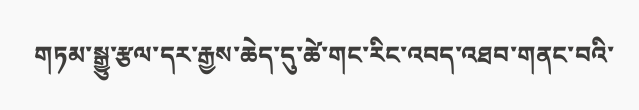གཏམ་སྒྱུ་རྩལ་དར་རྒྱས་ཆེད་དུ་ཚེ་གང་རིང་འབད་འཐབ་གནང་བའི་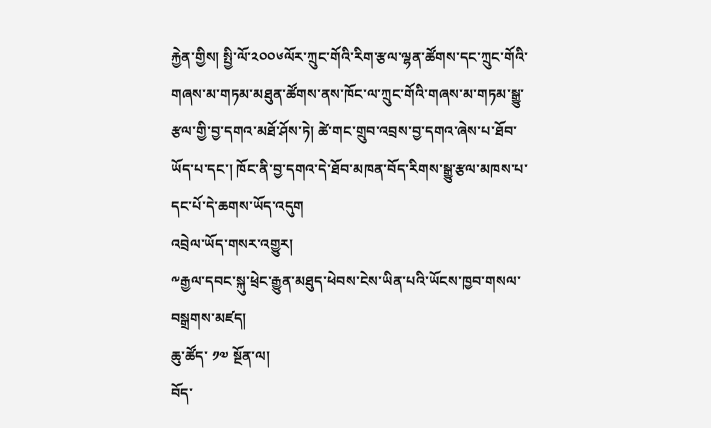རྐྱེན་གྱིས། སྤྱི་ལོ་༢༠༠༦ལོར་ཀྲུང་གོའི་རིག་རྩལ་ལྷན་ཚོགས་དང་ཀྲུང་གོའི་གཞས་མ་གཏམ་མཐུན་ཚོགས་ནས་ཁོང་ལ་ཀྲུང་གོའི་གཞས་མ་གཏམ་སྒྱུ་རྩལ་གྱི་བྱ་དགའ་མཐོ་ཤོས་ཏེ། ཚེ་གང་གྲུབ་འབྲས་བྱ་དགའ་ཞེས་པ་ཐོབ་ཡོད་པ་དང་། ཁོང་ནི་བྱ་དགའ་དེ་ཐོབ་མཁན་བོད་རིགས་སྒྱུ་རྩལ་མཁས་པ་དང་པོ་དེ་ཆགས་ཡོད་འདུག
འབྲེལ་ཡོད་གསར་འགྱུར།
༸རྒྱལ་དབང་སྐུ་ཕྲེང་རྒྱུན་མཐུད་ཕེབས་ངེས་ཡིན་པའི་ཡོངས་ཁྱབ་གསལ་བསྒྲགས་མཛད།
ཆུ་ཚོད་ ༡༧ སྔོན་ལ།
བོད་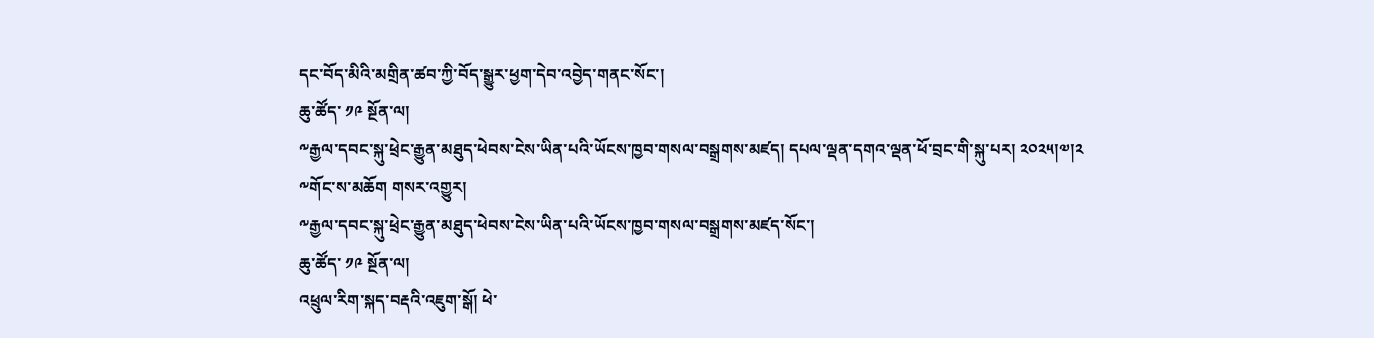དང་བོད་མིའི་མགྲིན་ཚབ་ཀྱི་བོད་སྒྱུར་ཕྱག་དེབ་འབྱེད་གནང་སོང་།
ཆུ་ཚོད་ ༡༩ སྔོན་ལ།
༸རྒྱལ་དབང་སྐུ་ཕྲེང་རྒྱུན་མཐུད་ཕེབས་ངེས་ཡིན་པའི་ཡོངས་ཁྱབ་གསལ་བསྒྲགས་མཛད། དཔལ་ལྡན་དགའ་ལྡན་ཕོ་བྲང་གི་སྐུ་པར། ༢༠༢༥།༧།༢
༸གོང་ས་མཆོག གསར་འགྱུར།
༸རྒྱལ་དབང་སྐུ་ཕྲེང་རྒྱུན་མཐུད་ཕེབས་ངེས་ཡིན་པའི་ཡོངས་ཁྱབ་གསལ་བསྒྲགས་མཛད་སོང་།
ཆུ་ཚོད་ ༡༩ སྔོན་ལ།
འཕྲུལ་རིག་སྐད་བརྡའི་འཇུག་སྒོ། ཕེ་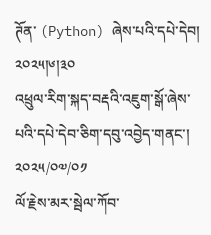ཊོན་ (Python) ཞེས་པའི་དཔེ་དེབ། ༢༠༢༥།༦།༣༠
འཕྲུལ་རིག་སྐད་བརྡའི་འཇུག་སྒོ་ཞེས་པའི་དཔེ་དེབ་ཅིག་དབུ་འབྱེད་གནང་།
༢༠༢༥/༠༧/༠༡
ལོ་རྗེས་མར་སྦེལ་ཀོབ་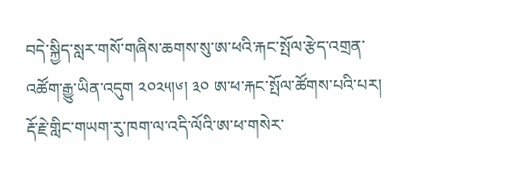བདེ་སྐྱིད་སླར་གསོ་གཞིས་ཆགས་སུ་ཨ་ཕའི་རྐང་སྤོལ་རྩེད་འགྲན་འཚོག་རྒྱུ་ཡིན་འདུག ༢༠༢༥།༦། ༣༠ ཨ་ཕ་རྐང་སྤོལ་ཚོགས་པའི་པར།
རྡོ་རྗེ་གླིང་གཡག་རུ་ཁག་ལ་འདི་ལོའི་ཨ་ཕ་གསེར་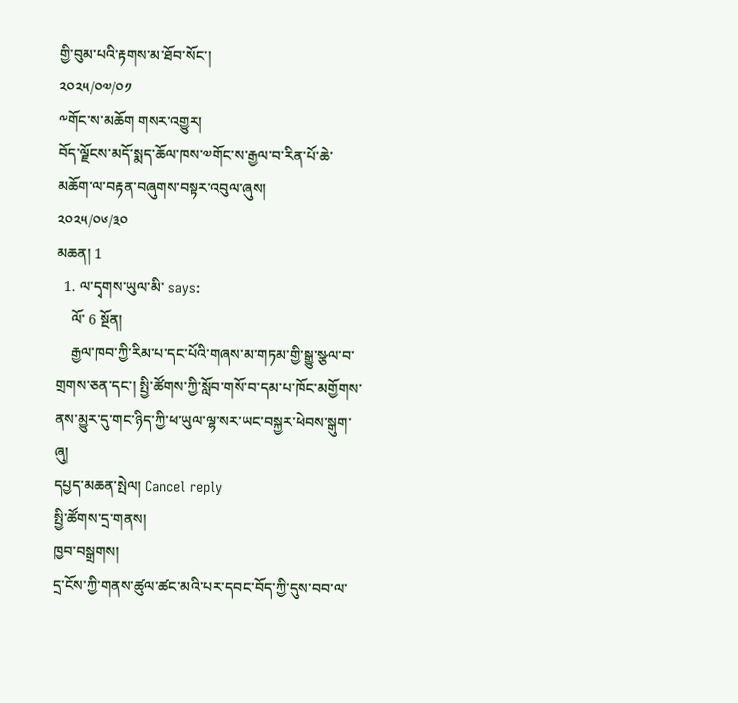གྱི་བུམ་པའི་རྟགས་མ་ཐོབ་སོང་།
༢༠༢༥/༠༧/༠༡
༸གོང་ས་མཆོག གསར་འགྱུར།
བོད་ལྗོངས་མདོ་སྨད་ཆོལ་ཁས་༧གོང་ས་རྒྱལ་བ་རིན་པོ་ཆེ་མཆོག་ལ་བརྟན་བཞུགས་བསྟར་འབུལ་ཞུས།
༢༠༢༥/༠༦/༣༠
མཆན། 1
  1. ལ་དྭགས་ཡུལ་མི་ says:
    ལོ་ 6 སྔོན།
    རྒྱལ་ཁབ་ཀྱི་རིམ་པ་དང་པོའི་གཞས་མ་གཏམ་གྱི་སྒྱུ་སྩལ་བ་གྲགས་ཅན་དང་། སྤྱི་ཚོགས་ཀྱི་སློབ་གསོ་བ་དམ་པ་ཁོང་མགྱོགས་ནས་མྱུར་དུ་གང་ཉིད་ཀྱི་ཕ་ཡུལ་ལྷ་སར་ཡང་བསྐྱར་ཕེབས་སྒུག་ཞུ།
དཔྱད་མཆན་སྤེལ། Cancel reply
སྤྱི་ཚོགས་དྲ་གནས།
ཁྱབ་བསྒྲགས།
དྲ་ངོས་ཀྱི་གནས་ཚུལ་ཚང་མའི་པར་དབང་བོད་ཀྱི་དུས་བབ་ལ་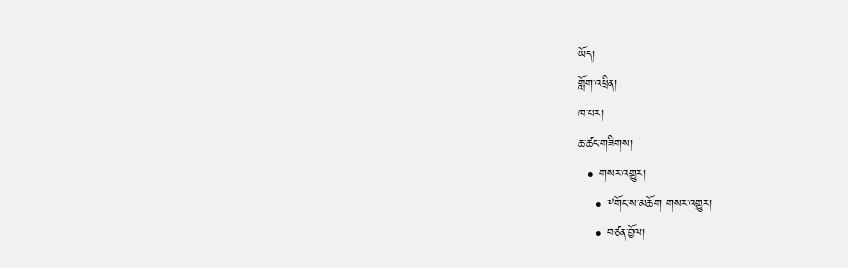ཡོད།
གློག་འཕྲིན།
ཁ་པར།
ཆ་ཚང་གཟིགས།
  • གསར་འགྱུར།
    • ༸གོང་ས་མཆོག གསར་འགྱུར།
    • བཙན་བྱོལ།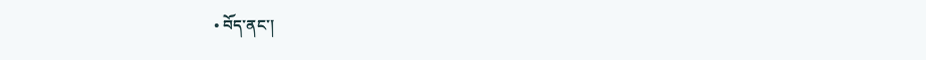• བོད་ནང་།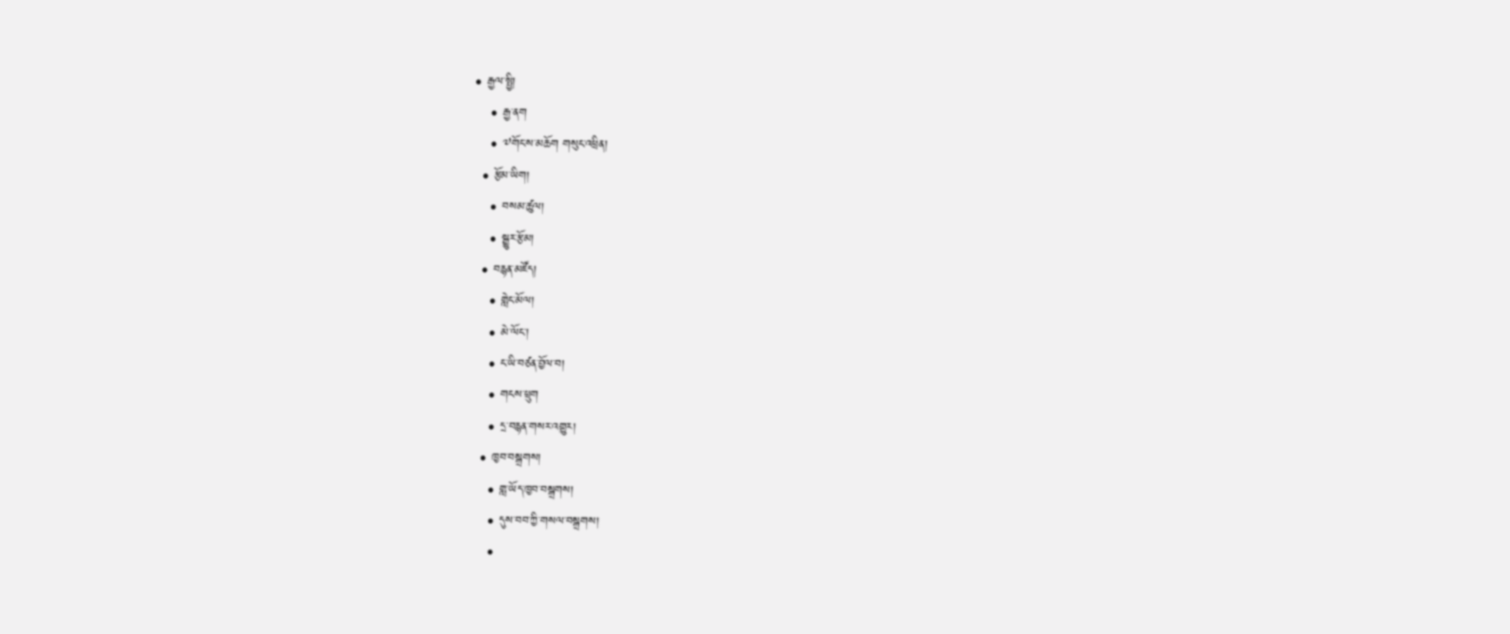• རྒྱལ་སྤྱི།
    • རྒྱ་ནག
    • ༧གོང་ས་མཆོག གསུང་འཕྲིན།
  • རྩོམ་ཡིག།
    • བསམ་ཚུལ།
    • སྒྱུར་རྩོམ།
  • བརྙན་མཛོད།
    • གླེང་མོལ།
    • མེ་ལོང་།
    • ང་ཡི་བཙན་བྱོལ་བ།
    • གངས་ཕྲུག
    • དྲ་བརྙན་གསར་འགྱུར།
  • ཁྱབ་བསྒྲགས།
    • གླ་ཡོད་ཁྱབ་བསྒྲགས།
    • དུས་བབ་ཀྱི་གསལ་བསྒྲགས།
    •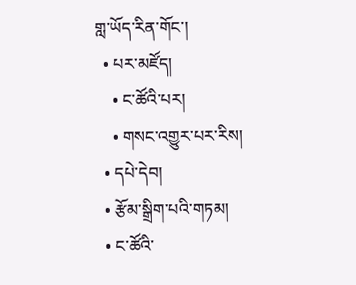གླ་ཡོད་རིན་གོང་།
  • པར་མཛོད།
    • ང་ཚོའི་པར།
    • གསང་འགྱུར་པར་རིས།
  • དཔེ་དེབ།
  • རྩོམ་སྒྲིག་པའི་གཏམ།
  • ང་ཚོའི་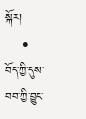སྐོར།
    • བོད་ཀྱི་དུས་བབ་ཀྱི་བྱུང་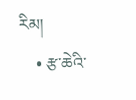རིམ།
    • རྩ་ཆེའི་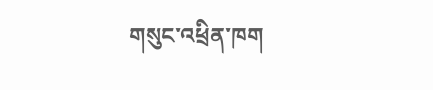གསུང་འཕྲིན་ཁག